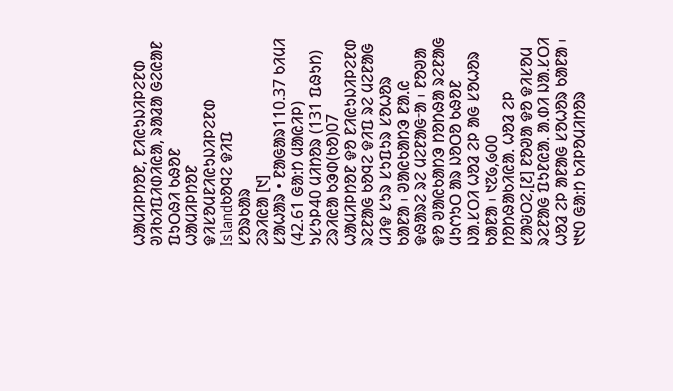ᱦᱟᱢᱤᱞᱴᱚᱱ, ᱱᱤᱭᱩᱡᱤᱞᱮᱱᱰ
ᱣᱤᱠᱤᱯᱤᱰᱤᱭᱟ, ᱨᱟᱲᱟ ᱜᱮᱭᱟᱱ ᱯᱩᱛᱷᱤ ᱠᱷᱚᱱ
ᱦᱟᱢᱤᱞᱴᱚᱱ
ᱫᱤᱥᱚᱢᱱᱤᱭᱩᱡᱤᱞᱮᱱᱰ
Islandᱠᱚᱧᱮ ᱫᱤᱯ
ᱥᱚᱨᱠᱟᱨ
ᱮᱨᱤᱭᱟ [᱑]
ᱥᱟᱦᱟᱨ • ᱱᱟᱜᱟᱨ110.37 ᱠᱤᱢᱤ (42.61 ᱜᱟᱺᱴ ᱢᱟᱭᱤᱞ)
ᱩᱥᱩᱞ40 ᱢᱤᱴᱚᱨ (131 ᱯᱷᱩᱴ)
ᱮᱨᱤᱭᱟ ᱠᱳᱰ(ᱠᱚ)07
ᱦᱟᱢᱤᱞᱴᱚᱱ ᱫᱚ ᱱᱤᱭᱩᱡᱤᱞᱮᱱᱰ ᱨᱮᱱᱟᱜ ᱠᱚᱧᱮ ᱫᱤᱯ ᱨᱮ ᱢᱮᱱᱟᱜ ᱢᱤᱫ ᱥᱩᱨ ᱥᱩᱯᱩᱨ ᱥᱚᱦᱚᱨ ᱠᱟᱱᱟ ᱾ ᱣᱟᱭᱠᱟᱴᱳ ᱱᱟᱹᱭ ᱫᱷᱟᱨᱮ ᱨᱮ ᱢᱮᱱᱟᱜᱼᱟ ᱾ ᱱᱚᱣᱟ ᱫᱚ ᱣᱟᱭᱠᱟᱴᱳ ᱴᱚᱴᱷᱟ ᱨᱮᱱᱟᱜ ᱢᱩᱬᱩᱛ ᱟᱨ ᱡᱚᱛᱚ ᱠᱷᱚᱱ ᱡᱟᱹᱥᱛᱤ ᱦᱚᱲ ᱮᱞ ᱟᱜ ᱥᱚᱦᱚᱨ ᱠᱟᱱᱟ ᱾ ᱑᱗᱙,᱙᱐᱐ ᱴᱚᱴᱷᱟᱠᱤᱭᱟᱹ ᱦᱚᱲ ᱮᱞ ᱥᱟᱶᱛᱮ,[᱒] ᱱᱚᱣᱟ ᱫᱚ ᱫᱤᱥᱚᱢ ᱨᱮᱱᱟᱜ ᱯᱩᱱᱭᱟᱹ ᱟᱹᱰᱤ ᱡᱟᱹᱥᱛᱤ ᱦᱚᱲ ᱮᱞ ᱟᱱᱟᱜ ᱥᱚᱦᱚᱨ ᱠᱟᱱᱟ ᱾ ᱑᱑᱐ ᱜᱟᱺᱴ ᱠᱤᱞᱚᱢᱤᱴᱚᱨ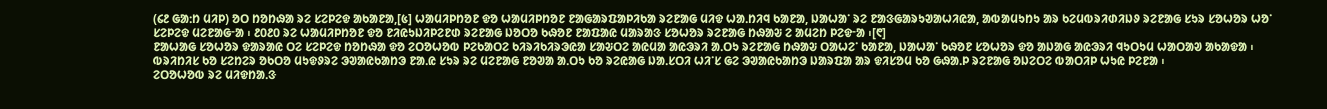(᱔᱒ ᱜᱟᱺᱴ ᱢᱤᱞ) ᱚᱛ ᱴᱚᱴᱷᱟ ᱨᱮ ᱥᱮᱞᱮᱫ ᱟᱠᱟᱱᱟ,[᱕] ᱦᱟᱢᱤᱞᱴᱚᱱ ᱫᱚ ᱦᱟᱢᱤᱞᱴᱚᱱ ᱱᱟᱜᱟᱨᱯᱟᱞᱤᱠᱟ ᱨᱮᱱᱟᱜ ᱢᱤᱫ ᱦᱟᱹᱴᱤᱧ ᱠᱟᱱᱟ, ᱡᱟᱦᱟᱸ ᱨᱮ ᱱᱟᱝᱜᱟᱨᱩᱣᱟᱦᱤᱭᱟ, ᱟᱵᱟᱢᱩᱴᱩ ᱟᱨ ᱠᱮᱢᱵᱨᱤᱰᱤᱡᱽ ᱨᱮᱱᱟᱜ ᱥᱩᱨ ᱥᱚᱦᱚᱨ ᱦᱚᱸ ᱥᱮᱞᱮᱫ ᱢᱮᱱᱟᱜᱼᱟ ᱾ ᱒᱐᱒᱐ ᱨᱮ ᱦᱟᱢᱤᱞᱴᱚᱱ ᱫᱚ ᱱᱤᱭᱩᱡᱤᱞᱮᱱᱰ ᱨᱮᱱᱟᱜ ᱡᱚᱛᱚ ᱠᱷᱚᱱ ᱱᱟᱯᱟᱭ ᱢᱟᱨᱟᱝ ᱥᱚᱦᱚᱨ ᱨᱮᱱᱟᱜ ᱴᱷᱟᱶ ᱮ ᱟᱢᱮᱴ ᱞᱮᱫᱼᱟ ᱾[᱖]
ᱱᱟᱦᱟᱜ ᱥᱚᱦᱚᱨ ᱫᱟᱨᱟᱭ ᱛᱮ ᱥᱮᱞᱮᱫ ᱴᱚᱴᱷᱟ ᱫᱚ ᱮᱛᱚᱦᱚᱵ ᱞᱮᱠᱟᱛᱮ ᱠᱤᱨᱤᱠᱤᱨᱳᱭᱟ ᱥᱟᱶᱛᱮ ᱟᱭᱢᱟ ᱟᱭᱳᱨᱤ ᱟᱹᱛᱩ ᱨᱮᱱᱟᱜ ᱴᱷᱟᱶ ᱛᱟᱦᱮᱸ ᱠᱟᱱᱟ, ᱡᱟᱦᱟᱸ ᱠᱷᱚᱱ ᱥᱚᱦᱚᱨ ᱫᱚ ᱟᱡᱟᱜ ᱟᱭᱳᱨᱤ ᱧᱩᱛᱩᱢ ᱦᱟᱛᱟᱣ ᱟᱠᱟᱫᱟ ᱾ ᱵᱨᱤᱴᱤᱥ ᱠᱚ ᱥᱮᱴᱮᱨ ᱚᱠᱛᱚ ᱢᱩᱫᱽᱨᱮ ᱳᱣᱟᱭᱠᱟᱴᱳ ᱱᱟᱹᱭ ᱥᱩᱨ ᱨᱮ ᱢᱮᱱᱟᱜ ᱱᱚᱣᱟ ᱟᱹᱛᱩ ᱠᱚ ᱨᱮᱭᱟᱜ ᱡᱟᱹᱥᱛᱤ ᱦᱤᱸᱥ ᱜᱮ ᱳᱣᱟᱭᱠᱟᱴᱳ ᱡᱟᱨᱯᱟ ᱟᱨ ᱫᱤᱥᱚᱢ ᱠᱚ ᱜᱷᱟᱹᱞ ᱨᱮᱱᱟᱜ ᱚᱡᱮᱛᱮ ᱵᱟᱛᱤᱞ ᱦᱩᱭ ᱞᱮᱱᱟ ᱾
ᱮᱛᱚᱦᱚᱵ ᱨᱮ ᱢᱤᱫᱴᱟᱹᱝ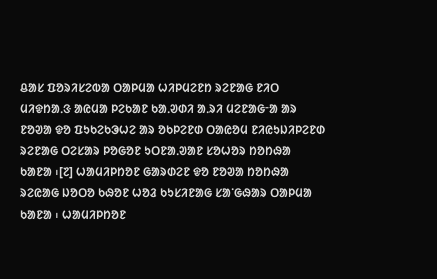ᱪᱟᱥ ᱯᱚᱨᱤᱥᱮᱵᱟ ᱛᱟᱞᱢᱟ ᱦᱤᱞᱢᱮᱱᱴ ᱨᱮᱱᱟᱜ ᱱᱤᱛ ᱢᱤᱫᱴᱟᱹᱝ ᱟᱭᱢᱟ ᱞᱮᱠᱟᱱ ᱠᱟᱹᱣᱰᱤ ᱟᱹᱨᱤ ᱢᱮᱱᱟᱜᱼᱟ ᱟᱨ ᱱᱚᱣᱟ ᱫᱚ ᱯᱩᱠᱮᱠᱳᱦᱮ ᱟᱨ ᱚᱠᱞᱮᱱᱰ ᱛᱟᱭᱚᱢ ᱱᱤᱭᱩᱡᱤᱞᱮᱱᱰ ᱨᱮᱱᱟᱜ ᱛᱮᱥᱟᱨ ᱞᱚᱜᱚᱱ ᱩᱛᱱᱟᱹᱣᱟᱱ ᱥᱚᱦᱚᱨ ᱴᱚᱴᱷᱟ ᱠᱟᱱᱟ ᱾[᱗] ᱦᱟᱢᱤᱞᱴᱚᱱ ᱜᱟᱨᱰᱮᱱ ᱫᱚ ᱱᱚᱣᱟ ᱴᱚᱴᱷᱟ ᱨᱮᱭᱟᱜ ᱡᱚᱛᱚ ᱠᱷᱚᱱ ᱦᱚᱲ ᱠᱩᱥᱤᱱᱟᱜ ᱥᱟᱸᱜᱷᱟᱨ ᱛᱟᱞᱢᱟ ᱠᱟᱱᱟ ᱾ ᱦᱟᱢᱤᱞᱴᱚᱱ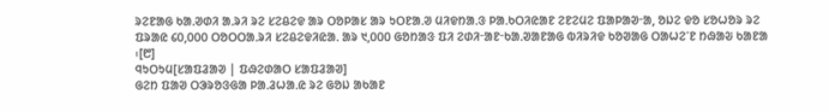ᱨᱮᱱᱟᱜ ᱠᱟᱹᱣᱰᱤ ᱟᱹᱨᱤ ᱨᱮ ᱥᱮᱪᱮᱫ ᱟᱨ ᱛᱚᱞᱟᱥ ᱟᱨ ᱩᱛᱱᱟᱹᱣ ᱢᱤᱫᱴᱟᱹᱝ ᱞᱟᱹᱠᱛᱤᱭᱟᱱ ᱮᱱᱮᱢᱮ ᱯᱟᱞᱟᱣᱼᱟ, ᱚᱡᱮ ᱫᱚ ᱥᱚᱦᱚᱨ ᱨᱮ ᱯᱨᱟᱭ ᱔᱐,᱐᱐᱐ ᱛᱚᱛᱛᱟᱹᱨᱤ ᱥᱮᱪᱮᱫᱤᱭᱟᱹ ᱟᱨ ᱑,᱐᱐᱐ ᱜᱚᱴᱟᱝ ᱯᱤ ᱮᱰᱤᱼᱟᱱᱼᱠᱟᱹᱣᱟᱱᱟᱜ ᱵᱤᱨᱤᱫ ᱠᱚᱣᱟᱜ ᱛᱟᱦᱮᱸᱱ ᱴᱷᱟᱶ ᱠᱟᱱᱟ ᱾[᱘]
ᱧᱩᱛᱩᱢ[ᱥᱟᱯᱲᱟᱣ | ᱯᱷᱮᱰᱟᱛ ᱥᱟᱯᱲᱟᱣ]
ᱜᱮᱴ ᱯᱟᱣ ᱛᱳᱨᱚᱝᱜᱟ ᱞᱟᱹᱲᱦᱟᱹᱭ ᱨᱮ ᱜᱚᱡ ᱟᱠᱟᱱ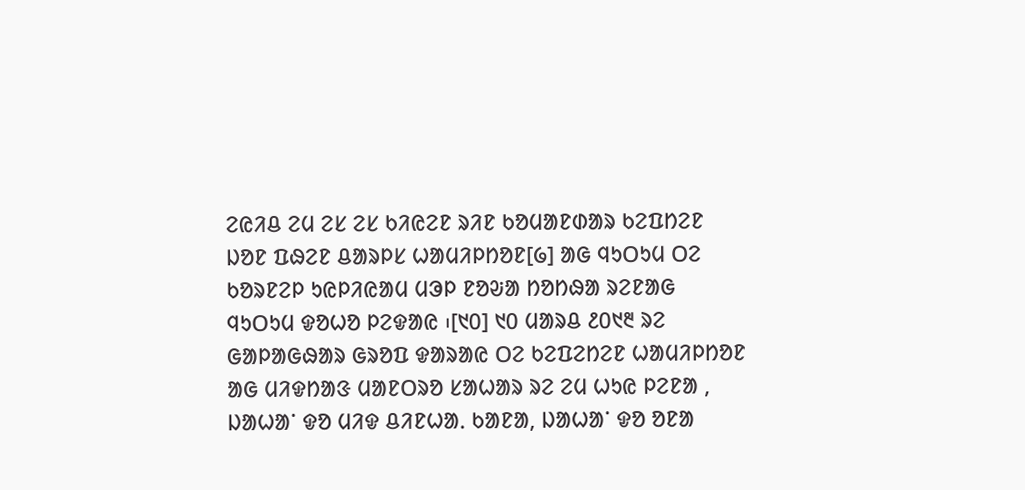ᱮᱭᱤᱪ ᱮᱢ ᱮᱥ ᱮᱥ ᱠᱤᱭᱮᱱ ᱨᱤᱱ ᱠᱚᱢᱟᱱᱰᱟᱨ ᱠᱮᱯᱴᱮᱱ ᱡᱚᱱ ᱯᱷᱮᱱ ᱪᱟᱨᱞᱥ ᱦᱟᱢᱤᱞᱴᱚᱱ[᱙] ᱟᱜ ᱧᱩᱛᱩᱢ ᱛᱮ ᱠᱚᱨᱱᱮᱞ ᱩᱭᱞᱤᱭᱟᱢ ᱢᱳᱞ ᱱᱚᱶᱟ ᱴᱚᱴᱷᱟ ᱨᱮᱱᱟᱜ ᱧᱩᱛᱩᱢ ᱫᱚᱦᱚ ᱞᱮᱫᱟᱭ ᱾[᱑᱐] ᱑᱐ ᱢᱟᱨᱪ ᱒᱐᱑᱓ ᱨᱮ ᱜᱟᱞᱟᱜᱷᱟᱨ ᱜᱨᱚᱯ ᱫᱟᱨᱟᱭ ᱛᱮ ᱠᱮᱯᱮᱴᱮᱱ ᱦᱟᱢᱤᱞᱴᱚᱱ ᱟᱜ ᱢᱤᱫᱴᱟᱝ ᱢᱟᱱᱛᱨᱚ ᱥᱟᱦᱟᱨ ᱨᱮ ᱮᱢ ᱦᱩᱭ ᱞᱮᱱᱟ , ᱡᱟᱦᱟᱸ ᱫᱚ ᱢᱤᱫ ᱪᱤᱱᱦᱟᱹ ᱠᱟᱱᱟ, ᱡᱟᱦᱟᱸ ᱫᱚ ᱚᱱᱟ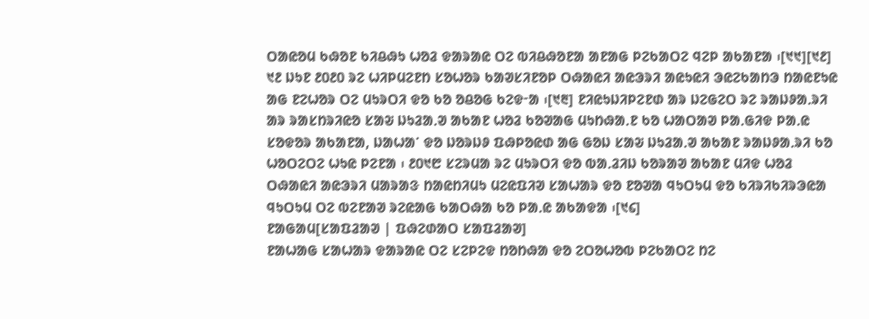ᱛᱟᱭᱚᱢ ᱠᱷᱚᱱ ᱠᱤᱪᱷᱩ ᱦᱚᱲ ᱫᱟᱨᱟᱭ ᱛᱮ ᱵᱤᱪᱷᱚᱱᱟ ᱟᱱᱟᱜ ᱞᱮᱠᱟᱛᱮ ᱧᱮᱞ ᱟᱠᱟᱱᱟ ᱾[᱑᱑][᱑᱒] ᱑᱒ ᱡᱩᱱ ᱒᱐᱒᱐ ᱨᱮ ᱦᱤᱞᱢᱮᱱᱴ ᱥᱚᱦᱚᱨ ᱠᱟᱣᱥᱤᱱᱚᱞ ᱛᱷᱟᱭᱤ ᱟᱭᱳᱨᱤ ᱟᱭᱩᱭᱤ ᱳᱭᱮᱠᱟᱴᱳ ᱴᱟᱭᱱᱩᱭ ᱟᱜ ᱱᱮᱦᱚᱨ ᱛᱮ ᱢᱩᱨᱛᱤ ᱫᱚ ᱠᱚ ᱚᱪᱚᱜ ᱠᱮᱫᱼᱟ ᱾[᱑᱓] ᱱᱤᱭᱩᱡᱤᱞᱮᱱᱰ ᱟᱨ ᱡᱮᱜᱮᱛ ᱨᱮ ᱨᱟᱡᱽᱟᱹᱨᱤ ᱟᱨ ᱨᱟᱥᱴᱨᱤᱭᱚ ᱥᱟᱶ ᱡᱩᱲᱟᱹᱣ ᱟᱠᱟᱱ ᱦᱚᱲ ᱠᱚᱣᱟᱜ ᱢᱩᱴᱷᱟᱹᱱ ᱠᱚ ᱦᱟᱛᱟᱣ ᱞᱟᱹᱜᱤᱫ ᱞᱟᱹᱭ ᱥᱚᱫᱚᱨ ᱟᱠᱟᱱᱟ, ᱡᱟᱦᱟᱸ ᱫᱚ ᱡᱚᱨᱡᱽ ᱯᱷᱞᱚᱭᱰ ᱟᱜ ᱜᱚᱡ ᱥᱟᱶ ᱡᱩᱲᱟᱹᱣ ᱟᱠᱟᱱ ᱨᱟᱡᱽᱟᱹᱨᱤ ᱠᱚ ᱦᱚᱛᱮᱛᱮ ᱦᱩᱭ ᱞᱮᱱᱟ ᱾ ᱒᱐᱑᱘ ᱥᱮᱨᱢᱟ ᱨᱮ ᱢᱩᱨᱛᱤ ᱫᱚ ᱵᱟᱹᱲᱤᱡ ᱠᱚᱨᱟᱣ ᱟᱠᱟᱱ ᱢᱤᱫ ᱦᱚᱲ ᱛᱷᱟᱭᱤ ᱟᱭᱳᱨᱤ ᱢᱟᱨᱟᱝ ᱴᱟᱭᱴᱤᱢᱩ ᱢᱮᱭᱯᱤᱣ ᱥᱟᱦᱟᱨ ᱫᱚ ᱱᱚᱣᱟ ᱧᱩᱛᱩᱢ ᱫᱚ ᱠᱤᱨᱤᱠᱤᱨᱳᱭᱟ ᱧᱩᱛᱩᱢ ᱛᱮ ᱵᱮᱱᱟᱣ ᱨᱮᱭᱟᱜ ᱠᱟᱛᱷᱟ ᱠᱚ ᱞᱟᱹᱭ ᱟᱠᱟᱫᱟ ᱾[᱑᱔]
ᱱᱟᱜᱟᱢ[ᱥᱟᱯᱲᱟᱣ | ᱯᱷᱮᱰᱟᱛ ᱥᱟᱯᱲᱟᱣ]
ᱱᱟᱦᱟᱜ ᱥᱟᱦᱟᱨ ᱫᱟᱨᱟᱭ ᱛᱮ ᱥᱮᱞᱮᱫ ᱴᱚᱴᱷᱟ ᱫᱚ ᱮᱛᱚᱦᱚᱵ ᱞᱮᱠᱟᱛᱮ ᱴᱮ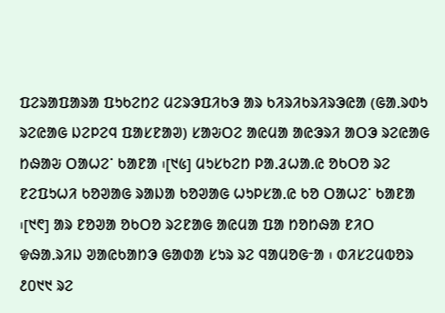ᱯᱮᱨᱟᱯᱟᱨᱟ ᱯᱩᱠᱮᱴᱮ ᱢᱮᱨᱳᱯᱤᱠᱳ ᱟᱨ ᱠᱤᱨᱤᱠᱨᱤᱨᱳᱭᱟ (ᱜᱟᱹᱨᱰᱩ ᱨᱮᱭᱟᱜ ᱡᱮᱞᱮᱧ ᱯᱟᱥᱱᱟᱣ) ᱥᱟᱶᱛᱮ ᱟᱭᱢᱟ ᱟᱭᱳᱨᱤ ᱟᱛᱳ ᱨᱮᱭᱟᱜ ᱴᱷᱟᱶ ᱛᱟᱦᱮᱸ ᱠᱟᱱᱟ ᱾[᱑᱕] ᱢᱩᱥᱠᱮᱴ ᱞᱟᱹᱲᱦᱟᱹᱭ ᱚᱠᱛᱚ ᱨᱮ ᱱᱮᱯᱩᱦᱤ ᱠᱚᱣᱟᱜ ᱨᱟᱡᱟ ᱠᱚᱣᱟᱜ ᱦᱩᱞᱥᱟᱹᱭ ᱠᱚ ᱛᱟᱦᱮᱸ ᱠᱟᱱᱟ ᱾[᱑᱖] ᱟᱨ ᱱᱚᱣᱟ ᱚᱠᱛᱚ ᱨᱮᱱᱟᱜ ᱟᱭᱢᱟ ᱯᱟ ᱴᱚᱴᱷᱟ ᱱᱤᱛ ᱫᱷᱟᱹᱨᱤᱡ ᱣᱟᱭᱠᱟᱴᱳ ᱜᱟᱰᱟ ᱥᱩᱨ ᱨᱮ ᱧᱟᱢᱚᱜᱼᱟ ᱾ ᱰᱤᱥᱮᱢᱵᱚᱨ ᱒᱐᱑᱑ ᱨᱮ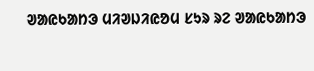ᱣᱟᱭᱠᱟᱴᱳ ᱢᱤᱣᱡᱤᱭᱚᱢ ᱥᱩᱨ ᱨᱮ ᱣᱟᱭᱠᱟᱴᱳ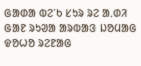ᱜᱟᱰᱟ ᱵᱮᱸᱠ ᱥᱩᱨ ᱨᱮ ᱟᱹᱰᱤ ᱜᱟᱱ ᱨᱩᱣᱟ ᱟᱨᱵᱟᱝ ᱡᱚᱢᱟᱜ ᱫᱚᱦᱚ ᱨᱮᱱᱟᱜ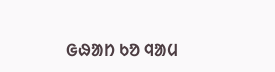ᱜᱷᱟᱴ ᱠᱚ ᱧᱟᱢ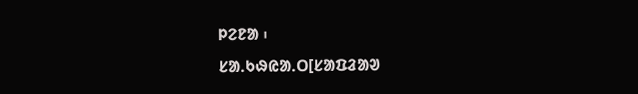ᱞᱮᱱᱟ ᱾
ᱥᱟᱹᱠᱷᱭᱟᱹᱛ[ᱥᱟᱯᱲᱟᱣ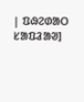| ᱯᱷᱮᱰᱟᱛ ᱥᱟᱯᱲᱟᱣ]